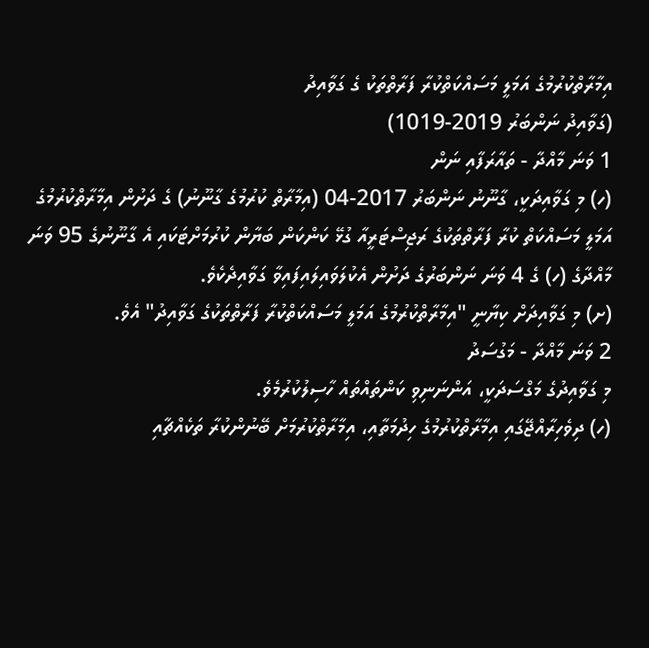އިމާރާތްކުރުމުގެ އަމަލީ މަސައްކަތްކުރާ ފަރާތްތަކު ގެ ގަވާއިދު
(ގަވާއިދު ނަންބަރު 2019-1019)
1 ވަނަ މާއްދާ - ތައާރަފާއި ނަން
(ހ) މި ގަވާއިދަކީ، ގާނޫނު ނަންބަރު 2017-04 (އިމާރާތް ކުރުމުގެ ގާނޫނު) ގެ ދަށުން އިމާރާތްކުރުމުގެ އަމަލީ މަސައްކަތް ކުރާ ފަރާތްތަކުގެ ރަޖިސްޓަރީއާ ގުޅޭ ކަންކަން ބަޔާން ކުރުމަށްޓަކައި އެ ގާނޫނުގެ 95 ވަނަ މާއްދާގެ (ހ) ގެ 4 ވަނަ ނަންބަރުގެ ދަށުން އެކުލަވައިލައިފައިވާ ގަވާއިދެކެވެ.
(ށ) މި ގަވާއިދަށް ކިޔާނީ "އިމާރާތްކުރުމުގެ އަމަލީ މަސައްކަތްކުރާ ފަރާތްތަކުގެ ގަވާއިދު" އެވެ.
2 ވަނަ މާއްދާ - މަގުސަދު
މި ގަވާއިދުގެ މަގްސަދަކީ، އަންނަނިވި ކަންތައްތައް ހާސިލުކުރުމެވެ.
(ހ) ދިވެހިރާއްޖޭގައި އިމާރާތްކުރުމުގެ ހިދުމަތާއި، އިމާރާތްކުރުމަށް ބޭނުންކުރާ ތަކެއްޗާއި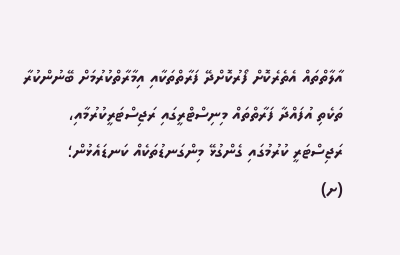އާލާތްތައް އެތެރެކޮށް ފޯރުކޮށްދޭ ފަރާތްތަކާއި އިމާރާތްކުރުމަށް ބޭނުންކުރާ ތަކެތި އުފައްދާ ފަރާތްތައް މިނިސްޓްރީގައި ރަޖިސްޓަރީކުރުމާއި، ރަޖިސްޓަރީ ކުރުމުގައި ގެންގުޅޭ މިންގަނޑުތަކެއް ކަނޑައެޅުން؛
(ށ)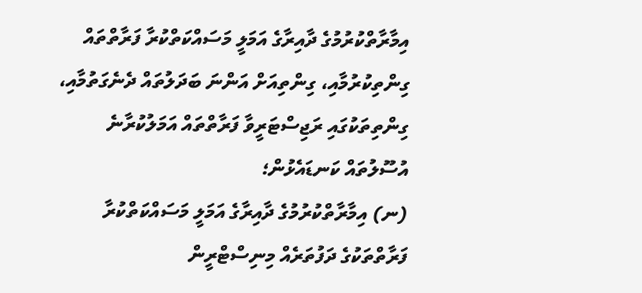އިމާރާތްކުރުމުގެ ދާއިރާގެ އަމަލީ މަސައްކަތްކުރާ ފަރާތްތައް ގިންތިކުރުމާއި، ގިންތިއަށް އަންނަ ބަދަލުތައް ދެނެގަތުމާއި، ގިންތިތަކުގައި ރަޖިސްޓަރީވާ ފަރާތްތައް އަމަލުކުރާނެ އުސޫލުތައް ކަނޑައެޅުން؛
(ނ) އިމާރާތްކުރުމުގެ ދާއިރާގެ އަމަލީ މަސައްކަތްކުރާ ފަރާތްތަކުގެ ދަފުތަރެއް މިނިސްޓްރީން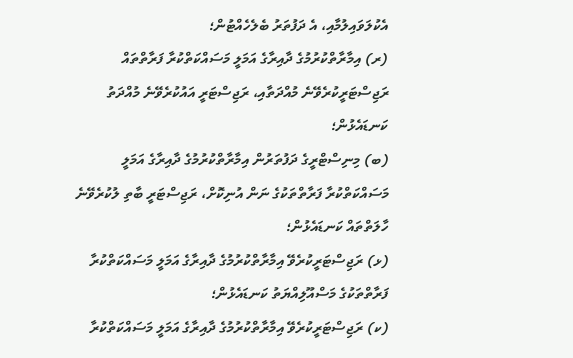އެކުލަވައިލުމާއި، އެ ދަފުތަރު ބެލެހެއްޓުން؛
(ރ) އިމާރާތްކުރުމުގެ ދާއިރާގެ އަމަލީ މަސައްކަތްކުރާ ފަރާތްތައް ރަޖިސްޓަރީކުރެވޭނެ މުއްދަތާއި، ރަޖިސްޓަރީ އައުކުރެވޭނެ މުއްދަތު ކަނޑައެޅުން؛
(ބ) މިނިސްޓްރީގެ ދަފުތަރުން އިމާރާތްކުރުމުގެ ދާއިރާގެ އަމަލީ މަސައްކަތްކުރާ ފަރާތްތަކުގެ ނަން އުނިކޮށް، ރަޖިސްޓަރީ ބާތި ލުކުރެވޭނެ ހާލަތްތައް ކަނޑައެޅުން؛
(ޅ) ރަޖިސްޓަރީކުރެވޭ އިމާރާތްކުރުމުގެ ދާއިރާގެ އަމަލީ މަސައްކަތްކުރާ ފަރާތްތަކުގެ މަސްއޫލިއްޔަތު ކަނޑައެޅުން؛
(ކ) ރަޖިސްޓަރީކުރެވޭ އިމާރާތްކުރުމުގެ ދާއިރާގެ އަމަލީ މަސައްކަތްކުރާ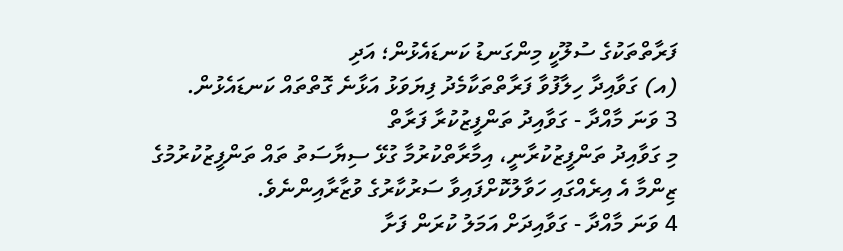ފަރާތްތަކުގެ ސުލޫކީ މިންގަނޑު ކަނޑައެޅުން؛ އަދި
(އ) ގަވާއިދާ ހިލާފުވާ ފަރާތްތަކާމެދު ފިޔަވަޅު އަޅާނެ ގޮތްތައް ކަނޑައެޅުން.
3 ވަނަ މާއްދާ - ގަވާއިދު ތަންފީޒުކުރާ ފަރާތް
މި ގަވާއިދު ތަންފީޒުކުރާނީ، އިމާރާތްކުރުމާ ގުޅޭ ސިޔާސަތު ތައް ތަންފީޒުކުރުމުގެ ޒިންމާ އެ އިރެއްގައި ހަވާލުކޮށްފައިވާ ސަރުކާރުގެ ވުޒާރާއިންނެވެ.
4 ވަނަ މާއްދާ - ގަވާއިދަށް އަމަލު ކުރަން ފަށާ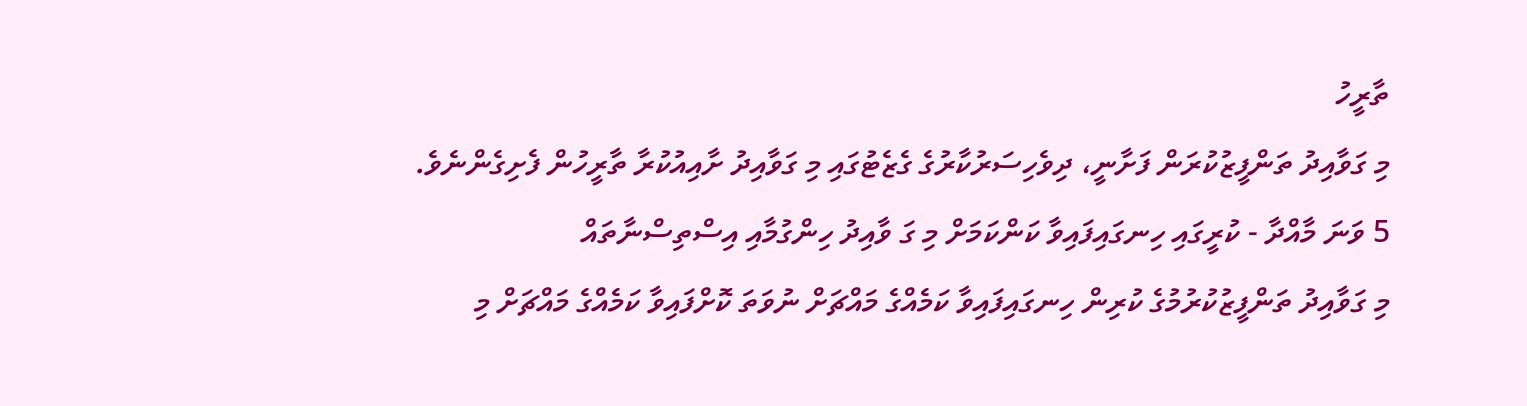ތާރީހު
މި ގަވާއިދު ތަންފީޒުކުރަން ފަށާނީ، ދިވެހިސަރުކާރުގެ ގެޒެޓުގައި މި ގަވާއިދު ށާއިއުކުރާ ތާރީހުން ފެށިގެންނެވެ.
5 ވަނަ މާއްދާ - ކުރީގައި ހިނގައިފައިވާ ކަންކަމަށް މި ގަ ވާއިދު ހިންގުމާއި އިސްތިސްނާތައް
މި ގަވާއިދު ތަންފީޒުކުރުމުގެ ކުރިން ހިނގައިފައިވާ ކަމެއްގެ މައްޗަށް ނުވަތަ ކޮށްފައިވާ ކަމެއްގެ މައްޗަށް މި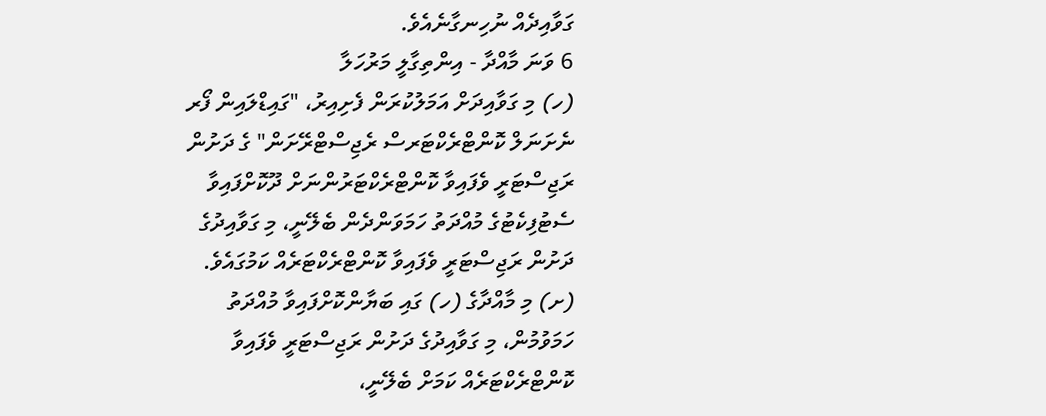ގަވާއިދެއް ނުހިނގާނެއެވެ.
6 ވަނަ މާއްދާ - އިންތިގާލީ މަރުހަލާ
(ހ) މި ގަވާއިދަށް އަމަލުކުރަން ފެށިއިރު، "ގައިޑްލައިން ފޯރ ނެށަނަލް ކޮންޓްރެކްޓަރސް ރެޖިސްޓްރޭށަން" ގެ ދަށުން ރަޖިސްޓަރީ ވެފައިވާ ކޮންޓްރެކްޓަރުންނަށް ދޫކޮށްފައިވާ ސެޓުފިކެޓުގެ މުއްދަތު ހަމަވަންދެން ބެލޭނީ، މި ގަވާއިދުގެ ދަށުން ރަޖިސްޓަރީ ވެފައިވާ ކޮންޓްރެކްޓަރެއް ކަމުގައެވެ.
(ށ) މި މާއްދާގެ (ހ) ގައި ބަޔާންކޮށްފައިވާ މުއްދަތު ހަމަވުމުން، މި ގަވާއިދުގެ ދަށުން ރަޖިސްޓަރީ ވެފައިވާ ކޮންޓްރެކްޓަރެއް ކަމަށް ބެލޭނީ،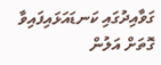ގަވާއިދުގައި ކަނޑައަޅައިފައިވާ ގޮތަށް އަލުން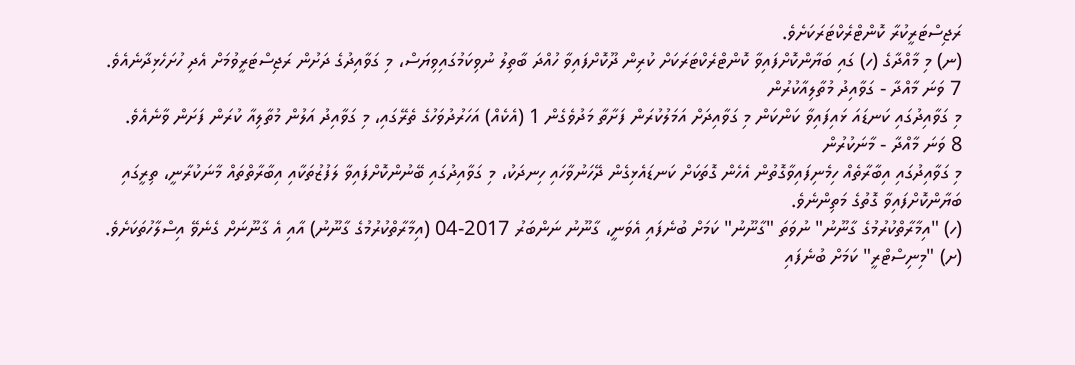ރަޖިސްޓަރީކުރާ ކޮންޓްރެކްޓަރަކަށެވެ.
(ނ) މި މާއްދާގެ (ހ) ގައި ބަޔާންކޮށްފައިވާ ކޮންޓްރެކްޓަރަކަށް ކުރިން ދޫކޮށްފައިވާ ހުއްދަ ބާތިލު ނުވިކަމުގައިވިޔަސް، މި ގަވާއިދުގެ ދަށުން ރަޖިސްޓަރީވުމަށް އެދި ހުށަހެޅިދާނެއެވެ.
7 ވަނަ މާއްދާ - ގަވާއިދު މުތާލިއާކުރުން
މި ގަވާއިދުގައި ކަނޑައަ ޅައިފައިވާ ކަންކަން މި ގަވާއިދަށް އަމަލުކުރަން ފަށާތާ މަދުވެގެން 1 (އެކެއް) އަހަރުދުވަހުގެ ތެރޭގައި، މި ގަވާއިދު އަލުން މުތާލިއާ ކުރަން ފަށަން ވާނެއެވެ.
8 ވަނަ މާއްދާ - މާނަކުރުން
މި ގަވާއިދުގައި އިބާރާތެއް ހިމެނިފައިވާގޮތުން އެހެން ގޮތަކަށް ކަނޑައެޅިގެން ދޭހަނުވާހައި ހިނދަކު، މި ގަވާއިދުގައި ބޭނުންކޮށްފައިވާ ލަފުޒުތަކާއި އިބާރާތްތައް މާނަކުރާނީ، ތިރީގައި ބަޔާންކޮށްފައިވާ ގޮތުގެ މަތިންނެވެ.
(ހ) "އިމާރާތްކުރުމުގެ ގާނޫނު" ނުވަތަ "ގާނޫނު" ކަމަށް ބުނެފައި އެވަނީ، ގާނޫނު ނަންބަރު 2017-04 (އިމާރާތްކުރުމުގެ ގާނޫނު) އާއި އެ ގާނޫނަށް ގެނެވޭ އިސްލާހުތަކަށެވެ.
(ށ) "މިނިސްޓްރީ" ކަމަށް ބުނެފައި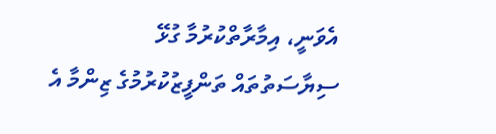އެވަނީ، އިމާރާތްކުރުމާ ގުޅޭ ސިޔާސަތުތައް ތަންފީޒުކުރުމުގެ ޒިންމާ އެ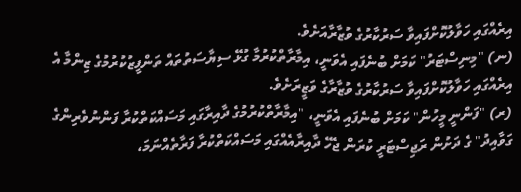އިރެއްގައި ހަވާލުކޮށްފައިވާ ސަރުކާރުގެ ވުޒާރާއަށެވެ.
(ނ) "މިނިސްޓަރު" ކަމަށް ބުނެފައި އެވަނީ، އިމާރާތްކުރުމާ ގުޅޭ ސިޔާސަތުތައް ތަންފީޒުކުރުމުގެ ޒިންމާ އެ އިރެއްގައި ހަވާލުކޮށްފައިވާ ސަރުކާރުގެ ވުޒާރާގެ ވަޒީރަށެވެ.
(ރ) "ފަންނީ މީހުން" ކަމަށް ބުނެފައި އެވަނީ، "އިމާރާތްކުރުމުގެ ދާއިރާގައި މަސައްކަތްކުރާ ފަންނުވެރިންގެ ގަވާއިދު" ގެ ދަށުން ރަޖިސްޓަރީ ކުރަން ޖެހޭ ދާއިރާއެއްގައި މަސައްކަތްކުރާ ފަރާތެއްނަމަ،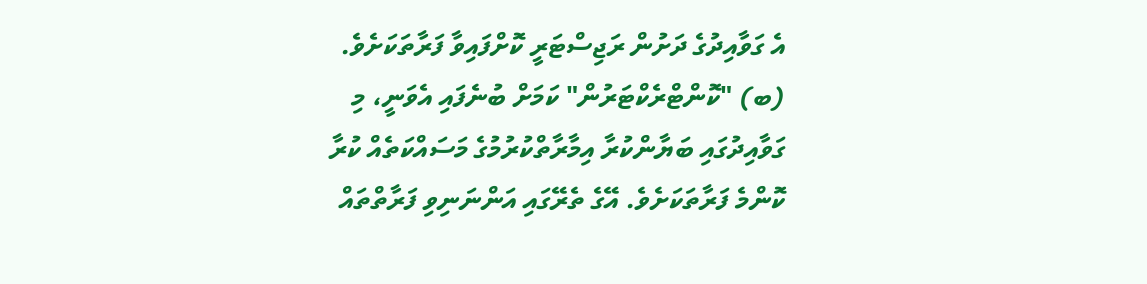އެ ގަވާއިދުގެ ދަށުން ރަޖިސްޓަރީ ކޮށްފައިވާ ފަރާތަކަށެވެ.
(ބ) "ކޮންޓްރެކްޓަރުން" ކަމަށް ބުނެފައި އެވަނީ، މި ގަވާއިދުގައި ބަޔާންކުރާ އިމާރާތްކުރުމުގެ މަސައްކަތެއް ކުރާ ކޮންމެ ފަރާތަކަށެވެ. އޭގެ ތެރޭގައި އަންނަނިވި ފަރާތްތައް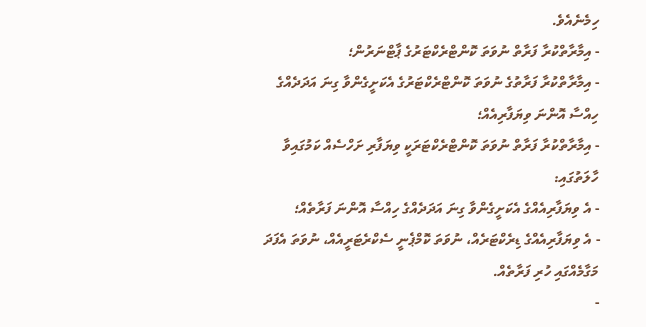ހިމެނެއެވެ.
- އިމާރާތްކުރާ ފަރާތް ނުވަތަ ކޮންޓްރެކްޓަރުގެ ޕާޓްނަރުން؛
- އިމާރާތްކުރާ ފަރާތުގެ ނުވަތަ ކޮންޓްރެކްޓަރުގެ އެކަށީގެންވާ ގިނަ އަދަދެއްގެ ހިއްސާ އޮންނަ ވިޔަފާރިއެއް؛
- އިމާރާތްކުރާ ފަރާތް ނުވަތަ ކޮންޓްރެކްޓަރަކީ ވިޔަފާރި ށަހްސެއް ކަމުގައިވާ ހާލަތުގައި:
- އެ ވިޔަފާރިއެއްގެ އެކަށީގެންވާ ގިނަ އަދަދެއްގެ ހިއްސާ އޮންނަ ފަރާތެއް؛
- އެ ވިޔަފާރިއެއްގެ ޑިރެކްޓަރެއް، ނުވަތަ ކޮމްޕެނީ ސެކްރެޓަރީއެއް، ނުވަތަ އެފަދަ މަގާމެއްގައި ހުރި ފަރާތެއް.
-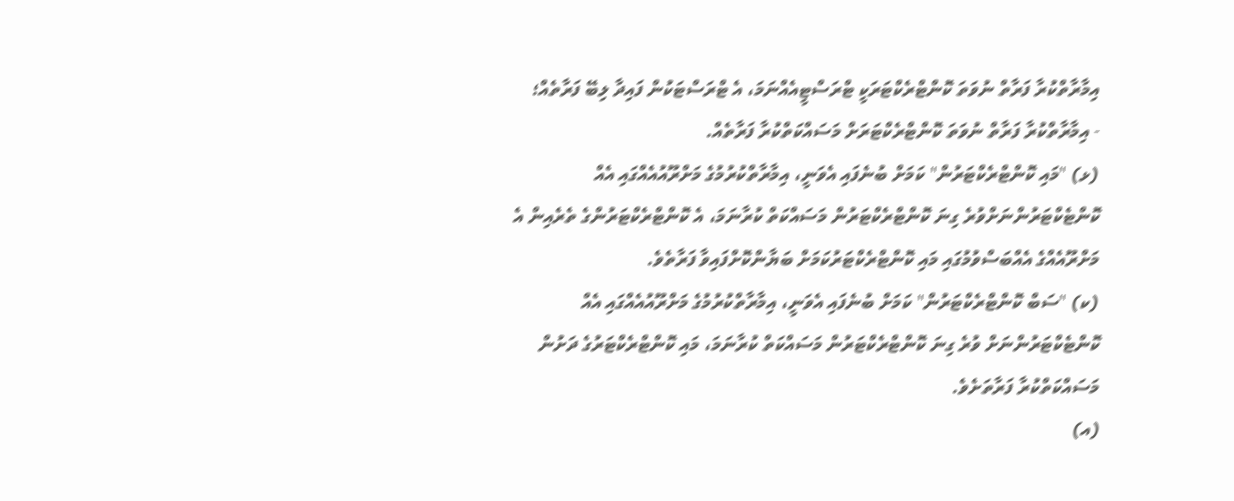އިމާރާތްކުރާ ފަރާތް ނުވަތަ ކޮންޓްރެކްޓަރަކީ ޓްރަސްޓީއެއްނަމަ، އެ ޓްރަސްޓަކުން ފައިދާ ލިބޭ ފަރާތެއް؛
- އިމާރާތްކުރާ ފަރާތް ނުވަތަ ކޮންޓްރެކްޓަރަށް މަސައްކަތްކުރާ ފަރާތެއް.
(ޅ) "މައި ކޮންޓްރެކްޓަރުން" ކަމަށް ބުނެފައި އެވަނީ، އިމާރާތްކުރުމުގެ މަށްރޫއުއެއްގައި އެއް ކޮންޓެކްޓަރުންނަށްވުރެ ގިނަ ކޮންޓްރެކްޓަރުން މަސައްކަތް ކުރާނަމަ، އެ ކޮންޓްރެކްޓަރުންގެ ތެރެއިން އެ މަށްރޫއެއްގެ އެއްބަސްވުމުގައި މައި ކޮންޓްރެކްޓަރުކަމަށް ބަޔާންކޮށްފައިވާ ފަރާތެވެ.
(ކ) "ސަބް ކޮންޓްރެކްޓަރުން" ކަމަށް ބުނެފައި އެވަނީ، އިމާރާތްކުރުމުގެ މަށްރޫއުއެއްގައި އެއް ކޮންޓެކްޓަރުންނަށް ވުރެ ގިނަ ކޮންޓްރެކްޓަރުން މަސައްކަތް ކުރާނަމަ، މައި ކޮންޓްރެކްޓަރުގެ ދަށުން މަސައްކަތްކުރާ ފަރާތަށެވެ.
(އ)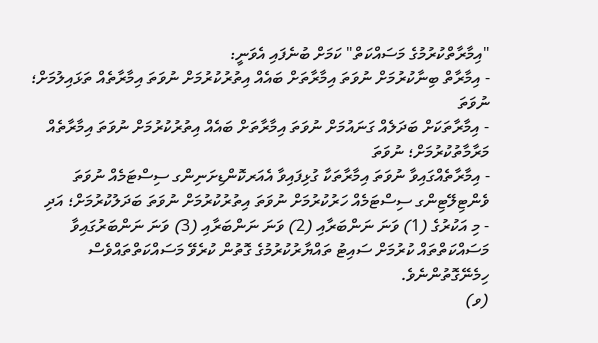"އިމާރާތްކުރުމުގެ މަސައްކަތް" ކަމަށް ބުނެފައި އެވަނީ:
- އިމާރާތް ބިނާކުރުމަށް ނުވަތަ އިމާރާތަށް ބައެއް އިތުރުކުރުމަށް ނުވަތަ އިމާރާތެއް ތަޅައިލުމަށް؛ ނުވަތަ
- އިމާރާތަކަށް ބަދަލެއް ގަނައުމަށް ނުވަތަ އިމާރާތަށް ބައެއް އިތުރުކުރުމަށް ނުވަތަ އިމާރާތެއް މަރާމާތުކުރުމަށް؛ ނުވަތަ
- އިމާރާތެއްގައިވާ ނުވަތަ އިމާރާތަކާ ގުޅިފައިވާ އެއަރކޮންޑިށަނިންގ ސިސްޓަމެއް ނުވަތަ ވެންޓިލޭޓިންގ ސިސްޓަމެއް ހަރުކުރުމަށް ނުވަތަ އިތުރުކުރުމަށް ނުވަތަ ބަދަލުކުރުމަށް؛ އަދި
- މި އަކުރުގެ (1) ވަނަ ނަންބަރާއި (2) ވަނަ ނަންބަރާއި (3) ވަނަ ނަންބަރުގައިވާ މަސައްކަތްތައް ކުރުމަށް ސައިޓު ތައްޔާރުކުރުމުގެ ގޮތުން ކުރެވޭ މަސައްކަތްތައްވެސް ހިމެނޭގޮތުންނެވެ.
(ވ)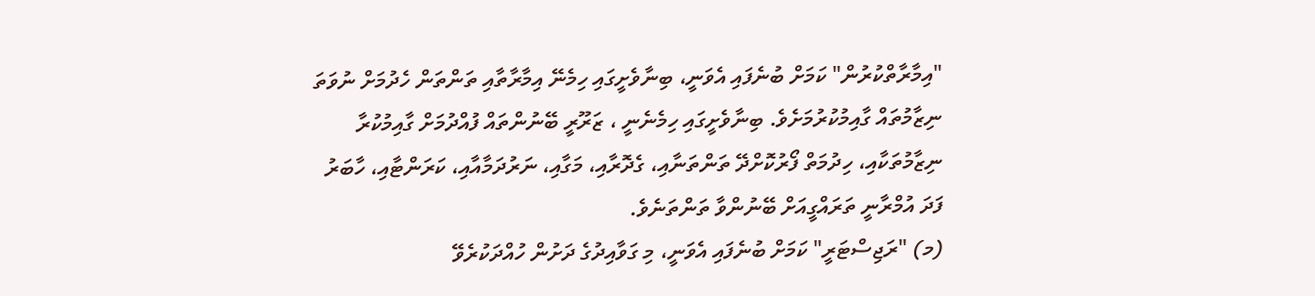"އިމާރާތްކުރުން" ކަމަށް ބުނެފައި އެވަނީ، ބިނާވެށީގައި ހިމެނޭ އިމާރާތާއި ތަންތަން ހެދުމަށް ނުވަތަ ނިޒާމުތައް ގާއިމުކުރުމަށެވެ. ބިނާވެށީގައި ހިމެނެނީ ، ޒަރޫރީ ބޭނުންތައް ފުއްދުމަށް ގާއިމުކުރާ ނިޒާމުތަކާއި، ހިދުމަތް ފޯރުކޮށްދޭ ތަންތަނާއި، ގެދޮރާއި، މަގާއި، ނަރުދަމާއާއި، ކަރަންޓާއި، ހާބަރު ފަދަ އުމްރާނީ ތަރައްގީއަށް ބޭނުންވާ ތަންތަނެވެ.
(މ) "ރަޖިސްޓަރީ" ކަމަށް ބުނެފައި އެވަނީ، މި ގަވާއިދުގެ ދަށުން ހުއްދަކުރެވޭ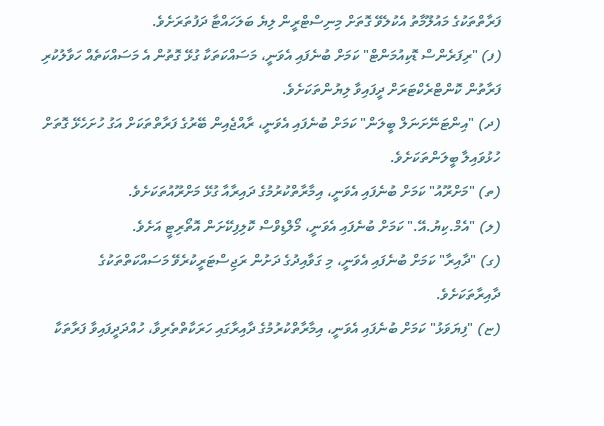ފަރާތްތަކުގެ މައުލޫމާތު އެކުލެވޭ ގޮތަށް މިނިސްޓްރީން ލިޔެ ބަލަހައްޓާ ދަފުތަރަށެވެ.
(ފ) "ރިފަރެންސް ޑޮކިއުމަންޓް" ކަމަށް ބުނެފައި އެވަނީ، މަސައްކަތަކާ ގުޅޭ ގޮތުން އެ މަސައްކަތެއް ހަވާލުކުރި ފަރާތުން ކޮންޓްރެކްޓަރަށް ދީފައިވާ ލިޔުންތަކަށެވެ.
(ދ) "އިންޓަނޭށަނަލް ބީލަން" ކަމަށް ބުނެފައި އެވަނީ، ރާއްޖެއިން ބޭރުގެ ފަރާތްތަކަށް އަގު ހުށަހެޅޭ ގޮތަށް ހުޅުވައިލާ ބީލަންތަކަށެވެ.
(ތ) "މަށްރޫއު" ކަމަށް ބުނެފައި އެވަނީ، އިމާރާތްކުރުމުގެ ދައިރާއާ ގުޅޭ މަށްރޫއުތަކަށެވެ.
(ލ) "އެމް.ކިޔު.އޭ." ކަމަށް ބުނެފައި އެވަނީ، މޯލްޑިވްސް ކޮލިފިކޭށަން އޮތޯރިޓީ އަށެވެ.
(ގ) "ދާއިރާ" ކަމަށް ބުނެފައި އެވަނީ، މި ގަވާއިދުގެ ދަށުން ރަޖިސްޓަރީކުރެވޭ މަސައްކަތްތަކުގެ ދާއިރާތަކަށެވެ.
(ޏ) "ފިޔަވަޅު" ކަމަށް ބުނެފައި އެވަނީ، އިމާރާތްކުރުމުގެ ދާއިރާގައި ހަރަކާތްތެރިވާ، ހުއްދަދީފައިވާ ފަރާތަކާ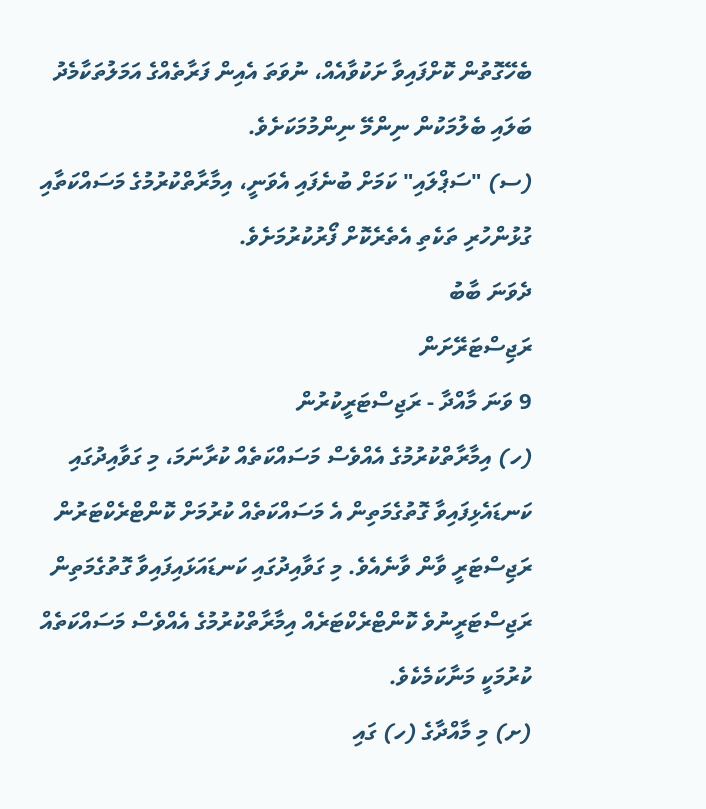ބެހޭގޮތުން ކޮށްފައިވާ ށަކުވާއެއް، ނުވަތަ އެއިން ފަރާތެއްގެ އަމަލުތަކާމެދު ބަލައި ބެލުމަކުން ނިންމޭ ނިންމުމަކަށެވެ.
(ސ) "ސަޕްލައި" ކަމަށް ބުނެފައި އެވަނީ، އިމާރާތްކުރުމުގެ މަސައްކަތާއި ގުޅުންހުރި ތަކެތި އެތެރެކޮށް ފޯރުކުރުމަށެވެ.
ދެވަނަ ބާބު
ރަޖިސްޓަރޭށަން
9 ވަނަ މާއްދާ - ރަޖިސްޓަރީކުރުން
(ހ) އިމާރާތްކުރުމުގެ އެއްވެސް މަސައްކަތެއް ކުރާނަމަ، މި ގަވާއިދުގައި ކަނޑައެޅިފައިވާ ގޮތުގެމަތިން އެ މަސައްކަތެއް ކުރުމަށް ކޮންޓްރެކްޓަރުން ރަޖިސްޓަރީ ވާން ވާނެއެވެ. މި ގަވާއިދުގައި ކަނޑައަޅައިފައިވާ ގޮތުގެމަތިން ރަޖިސްޓަރީނުވެ ކޮންޓްރެކްޓަރެއް އިމާރާތްކުރުމުގެ އެއްވެސް މަސައްކަތެއް ކުރުމަކީ މަނާކަމެކެވެ.
(ށ) މި މާއްދާގެ (ހ) ގައި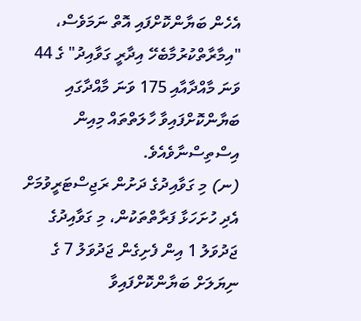އެހެން ބަޔާންކޮށްފައި އޮތް ނަމަވެސް، "އިމާރާތްކުރުމާބެހޭ އިދާރީ ގަވާއިދު" ގެ 44 ވަނަ މާއްދާއާއި 175 ވަނަ މާއްދާގައި ބަޔާންކޮށްފައިވާ ހާލަތްތައް މިއިން އިސްތިސްނާވެއެވެ.
(ނ) މި ގަވާއިދުގެ ދަށުން ރަޖިސްޓަރީވުމަށް އެދި ހުށަހަޅާ ފަރާތްތަކުން، މި ގަވާއިދުގެ ޖަދުވަލު 1 އިން ފެށިގެން ޖަދުވަލު 7 ގެ ނިޔަލަށް ބަޔާންކޮށްފައިވާ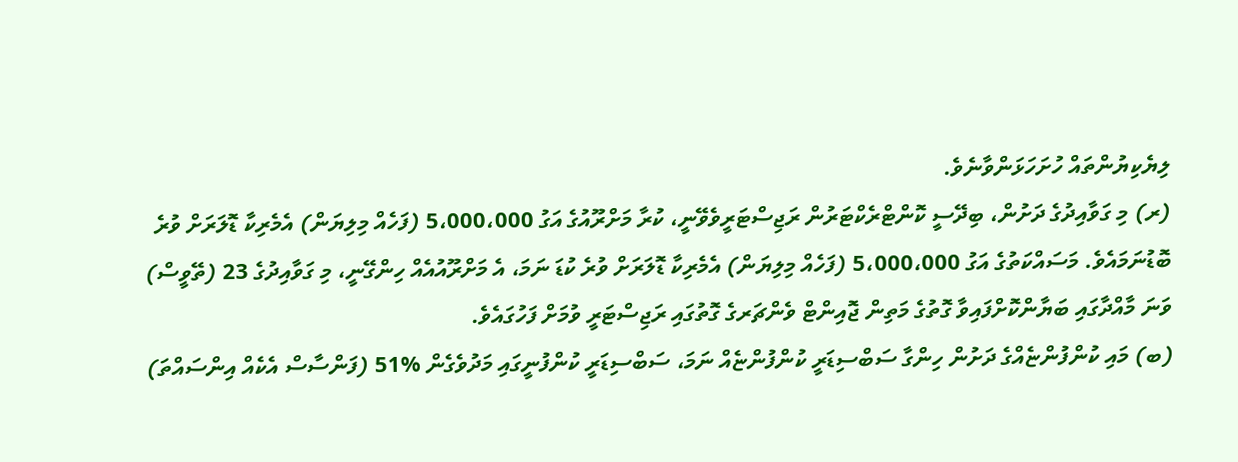ލިޔެކިޔުންތައް ހުށަހަޅަންވާނެވެ.
(ރ) މި ގަވާއިދުގެ ދަށުން، ބިދޭސީ ކޮންޓްރެކްޓަރުން ރަޖިސްޓަރީވެވޭނީ، ކުރާ މަށްރޫއުގެ އަގު 5،000،000 (ފަހެއް މިލިޔަން) އެމެރިކާ ޑޮލަރަށް ވުރެ ބޮޑުނަމައެވެ. މަސައްކަތުގެ އަގު 5،000،000 (ފަހެއް މިލިޔަން) އެމެރިކާ ޑޮލަރަށް ވުރެ ކުޑަ ނަމަ، އެ މަށްރޫއުއެއް ހިންގޭނީ، މި ގަވާއިދުގެ 23 (ތޭވީސް) ވަނަ މާއްދާގައި ބަޔާންކޮށްފައިވާ ގޮތުގެ މަތިން ޖޮއިންޓް ވެންޗަރގެ ގޮތުގައި ރަޖިސްޓަރީ ވުމަށް ފަހުގައެވެ.
(ބ) މައި ކުންފުންޏެއްގެ ދަށުން ހިންގާ ސަބްސިޑަރީ ކުންފުންޏެއް ނަމަ، ސަބްސިޑަރީ ކުންފުނީގައި މަދުވެގެން %51 (ފަންސާސް އެކެއް އިންސައްތަ)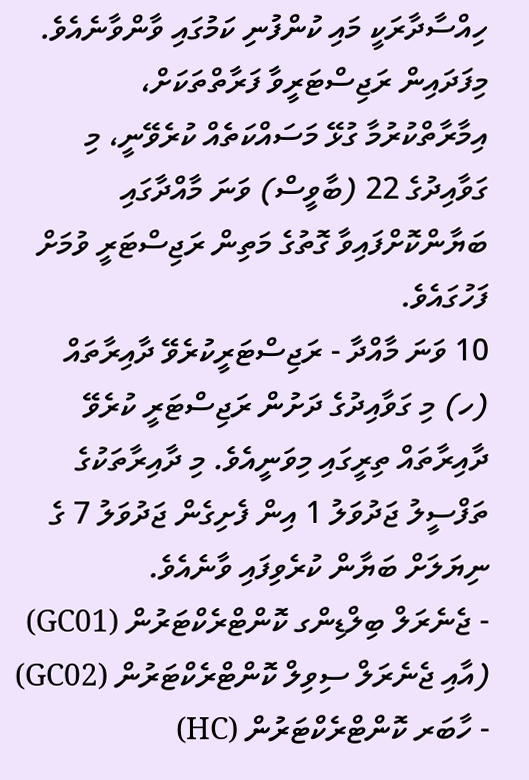ހިއްސާދާރަކީ މައި ކުންފުނި ކަމުގައި ވާންވާނެއެވެ. މިފަދައިން ރަޖިސްޓަރީވާ ފަރާތްތަކަށް، އިމާރާތްކުރުމާ ގުޅޭ މަސައްކަތެއް ކުރެވޭނީ، މި ގަވާއިދުގެ 22 (ބާވީސް) ވަނަ މާއްދާގައި ބަޔާންކޮށްފައިވާ ގޮތުގެ މަތިން ރަޖިސްޓަރީ ވުމަށް ފަހުގައެވެ.
10 ވަނަ މާއްދާ - ރަޖިސްޓަރީކުރެވޭ ދާއިރާތައް
(ހ) މި ގަވާއިދުގެ ދަށުން ރަޖިސްޓަރީ ކުރެވޭ ދާއިރާތައް ތިރީގައި މިވަނީއެވެ. މި ދާއިރާތަކުގެ ތަފްސީލު ޖަދުވަލު 1 އިން ފެށިގެން ޖަދުވަލު 7 ގެ ނިޔަލަށް ބަޔާން ކުރެވިފައި ވާނެއެވެ.
- ޖެނެރަލް ބިލްޑިންގ ކޮންޓްރެކްޓަރުން (GC01) (އާއި ޖެނެރަލް ސިވިލް ކޮންޓްރެކްޓަރުން (GC02)
- ހާބަރ ކޮންޓްރެކްޓަރުން (HC)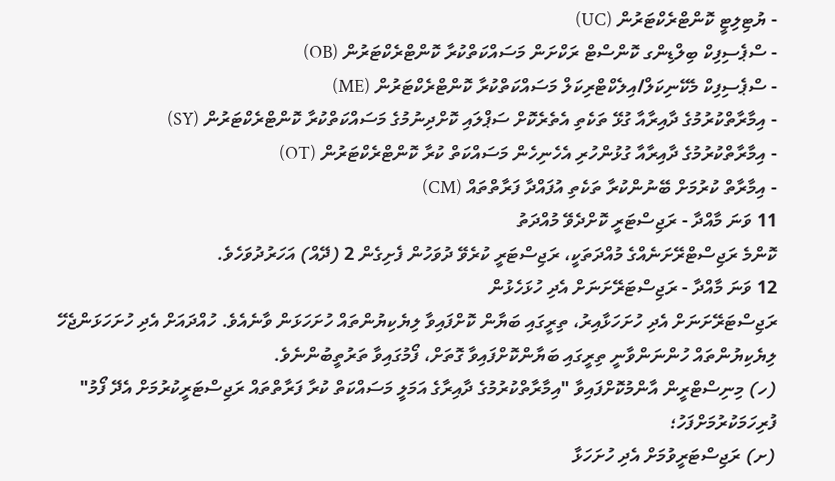- ޔުޓިލިޓީ ކޮންޓްރެކްޓަރުން (UC)
- ސްޕެސިފިކް ބިލްޑިންގ ކޮންސްޓް ރަކްށަން މަސައްކަތްކުރާ ކޮންޓްރެކްޓަރުން (OB)
- ސްޕެސިފިކް މެކޭނިކަލް/އިލެކްޓްރިކަލް މަސައްކަތްކުރާ ކޮންޓްރެކްޓަރުން (ME)
- އިމާރާތްކުރުމުގެ ދާއިރާއާ ގުޅޭ ތަކެތި އެތެރެކޮށް ސަޕްލައި ކޮށްދިނުމުގެ މަސައްކަތްކުރާ ކޮންޓްރެކްޓަރުން (SY)
- އިމާރާތްކުރުމުގެ ދާއިރާއާ ގުޅުންހުރި އެހެނިހެން މަސައްކަތް ކުރާ ކޮންޓްރެކްޓަރުން (OT)
- އިމާރާތް ކުރުމަށް ބޭނުންކުރާ ތަކެތި އުފައްދާ ފަރާތްތައް (CM)
11 ވަނަ މާއްދާ - ރަޖިސްޓަރީ ކޮށްދެވޭ މުއްދަތު
ކޮންމެ ރަޖިސްޓްރޭށަނެއްގެ މުއްދަތަކީ، ރަޖިސްޓަރީ ކުރެވޭ ދުވަހުން ފެށިގެން 2 (ދޭއް) އަހަރުދުވަހެވެ.
12 ވަނަ މާއްދާ - ރަޖިސްޓަރޭށަނަށް އެދި ހުޅަހެޅުން
ރަޖިސްޓަރޭށަނަށް އެދި ހުށަހަޅާއިރު، ތިރީގައި ބަޔާން ކޮށްފައިވާ ލިޔެކިޔުންތައް ހުށަހަޅަން ވާނެއެވެ. ހުއްދައަށް އެދި ހުށަހަޅަންޖެހޭ ލިޔެކިޔުންތައް ހުންނަންވާނީ ތިރީގައި ބަޔާންކޮށްފައިވާ ގޮތަށް، ފޯމުގައިވާ ތަރުތީބުންނެވެ.
(ހ) މިނިސްޓްރީން އާންމުކޮށްފައިވާ "އިމާރާތްކުރުމުގެ ދާއިރާގެ އަމަލީ މަސައްކަތް ކުރާ ފަރާތްތައް ރަޖިސްޓަރީކުރުމަށް އެދޭ ފޯމު" ފުރިހަމަކުރުމަށްފަހު؛
(ށ) ރަޖިސްޓަރީވުމަށް އެދި ހުށަހަޅާ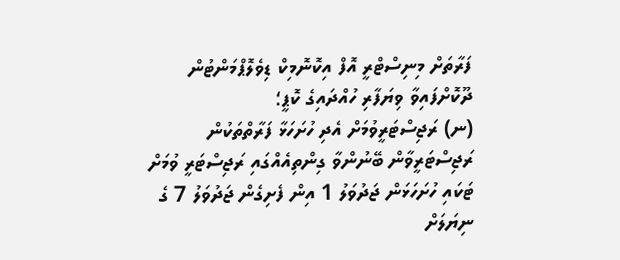ފަރާތަށް މިނިސްޓްރީ އޮފް އިކޮނޮމިކް ޑިވެލޮޕްމަންޓުން ދޫކޮށްފައިވާ ވިޔަފާރި ހުއްދައިގެ ކޮޕީ؛
(ނ) ރަޖިސްޓަރީވުމަށް އެދި ހުށަހަޅާ ފަރާތްތަކުން ރަޖިސްޓަރީވާން ބޭނުންވާ ގިންތިއެއްގައި ރަޖިސްޓަރީ ވުމަށް ޓަކައި ހުށަހަޅަން ޖަދުވަލު 1 އިން ފެށިގެން ޖަދުވަލު 7 ގެ ނިޔަލަށް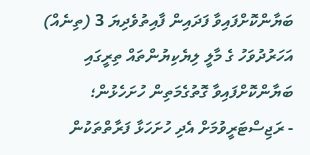ބަޔާންކޮށްފައިވާ ފަދައިން ފާއިތުވެދިޔަ 3 (ތިނެއް) އަހަރުދުވަހު ގެ މާލީ ލިޔެކިޔުންތައް ތިރީގައި ބަޔާންކޮށްފައިވާ ގޮތުގެމަތިން ހުށަހެޅުން؛
- ރަޖިސްޓަރީވުމަށް އެދި ހުށަހަޅާ ފަރާތްތަކުން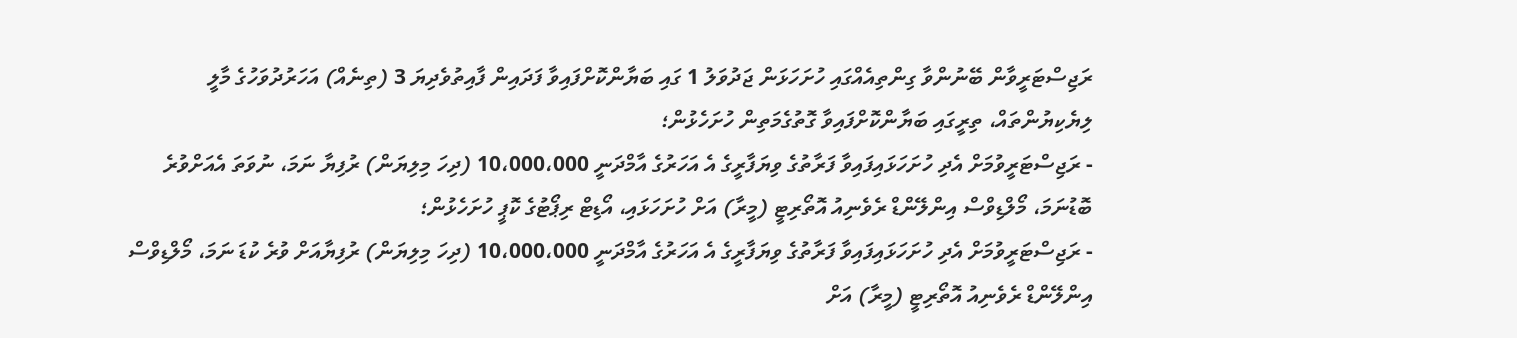ރަޖިސްޓަރީވާން ބޭނުންވާ ގިންތިއެއްގައި ހުށަހަޅަން ޖަދުވަލު 1 ގައި ބަޔާންކޮށްފައިވާ ފަދައިން ފާއިތުވެދިޔަ 3 (ތިނެއް) އަހަރުދުވަހުގެ މާލީ ލިޔެކިޔުންތައް، ތިރީގައި ބަޔާންކޮށްފައިވާ ގޮތުގެމަތިން ހުށަހެޅުން؛
- ރަޖިސްޓަރީވުމަށް އެދި ހުށަހަޅައިފައިވާ ފަރާތުގެ ވިޔަފާރީގެ އެ އަހަރުގެ އާމްދަނީ 10،000،000 (ދިހަ މިލިޔަން) ރުފިޔާ ނަމަ، ނުވަތަ އެއަށްވުރެ ބޮޑުނަމަ، މޯލްޑިވްސް އިންލޭންޑް ރެވެނިއު އޮތޯރިޓީ (މީރާ) އަށް ހުށަހަޅައި، އޯޑިޓް ރިޕޯޓުގެ ކޮޕީ ހުށަހެޅުން؛
- ރަޖިސްޓަރީވުމަށް އެދި ހުށަހަޅައިފައިވާ ފަރާތުގެ ވިޔަފާރީގެ އެ އަހަރުގެ އާމްދަނީ 10،000،000 (ދިހަ މިލިޔަން) ރުފިޔާއަށް ވުރެ ކުޑަ ނަމަ، މޯލްޑިވްސް އިންލޭންޑް ރެވެނިއު އޮތޯރިޓީ (މީރާ) އަށް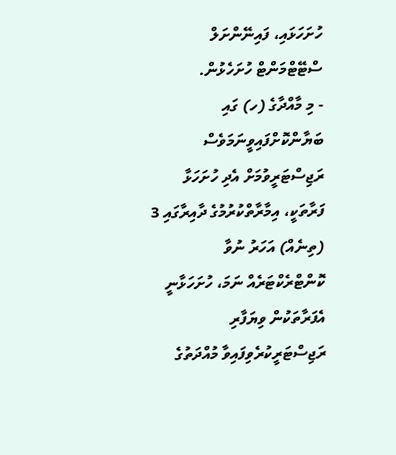ހުށަހަޅައި، ފައިނޭންށަލް ސްޓޭޓްމަންޓް ހުށަހެޅުން.
- މި މާއްދާގެ (ހ) ގައި ބަޔާންކޮށްފައިވީނަމަވެސް ރަޖިސްޓަރީވުމަށް އެދި ހުށަހަޅާ ފަރާތަކީ، އިމާރާތްކުރުމުގެ ދާއިރާގައި 3 (ތިނެއް) އަހަރު ނުވާ ކޮންޓްރެކްޓަރެއް ނަމަ، ހުށަހަޅާނީ އެފަރާތަކުން ވިޔަފާރި ރަޖިސްޓަރީކުރެވިފައިވާ މުއްދަތުގެ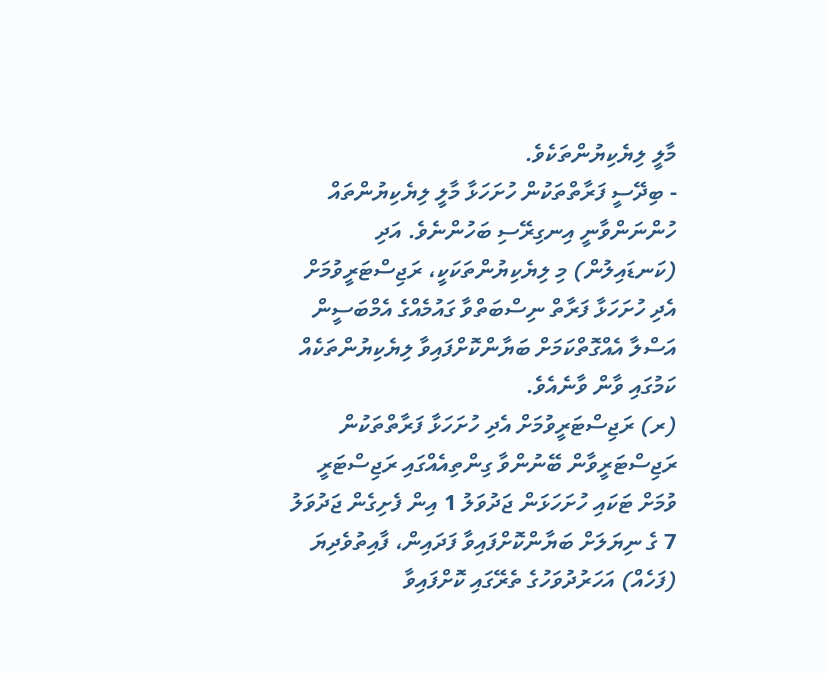މާލީ ލިޔެކިޔުންތަކެވެ.
- ބިދޭސީ ފަރާތްތަކުން ހުށަހަޅާ މާލީ ލިޔެކިޔުންތައް ހުންނަންވާނީ އިނގިރޭސި ބަހުންނެވެ. އަދި (ކަނޑައިލުން) މި ލިޔެކިޔުންތަކަކީ، ރަޖިސްޓަރީވުމަށް އެދި ހުށަހަޅާ ފަރާތް ނިސްބަތްވާ ގައުމެއްގެ އެމްބަސީން އަސްލާ އެއްގޮތްކަމަށް ބަޔާންކޮށްފައިވާ ލިޔެކިޔުންތަކެއް ކަމުގައި ވާން ވާނެއެވެ.
(ރ) ރަޖިސްޓަރީވުމަށް އެދި ހުށަހަޅާ ފަރާތްތަކުން ރަޖިސްޓަރީވާން ބޭނުންވާ ގިންތިއެއްގައި ރަޖިސްޓަރީ ވުމަށް ޓަކައި ހުށަހަޅަން ޖަދުވަލު 1 އިން ފެށިގެން ޖަދުވަލު 7 ގެ ނިޔަލަށް ބަޔާންކޮށްފައިވާ ފަދައިން، ފާއިތުވެދިޔަ (ފަހެއް) އަހަރުދުވަހުގެ ތެރޭގައި ކޮށްފައިވާ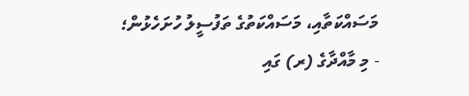މަސައްކަތާއި، މަސައްކަތުގެ ތަފުސީލު ހުށަހެޅުން؛
- މި މާއްދާގެ (ރ) ގައި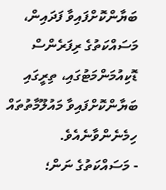ބަޔާންކޮށްފައިވާ ފަދައިން، މަސައްކަތުގެ ރިފަރެންސް ޑޮކިއުމަންމަޓުގައި، ތިރީގައި ބަޔާންކޮށްފައިވާ މައުލޫމާތުތައް ހިމެނެންވާނެއެވެ.
- މަސައްކަތުގެ ނަން؛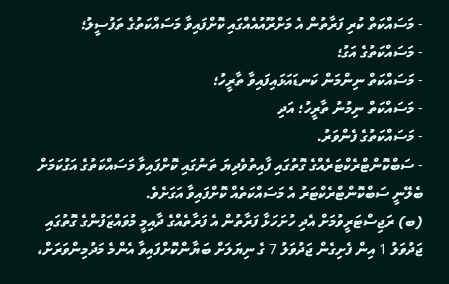- މަސައްކަތް ކުރި ފަރާތުން އެ މަށްރޫއުއެއްގައި ކޮށްފައިވާ މަސައްކަތުގެ ތަފުސީލު؛
- މަސައްކަތުގެ އަގު؛
- މަސައްކަތް ނިންމަން ކަނޑައަޅައިފައިވާ ތާރީހު؛
- މަސައްކަތް ނިމުނު ތާރީހު؛ އަދި
- މަސައްކަތުގެ ފެންވަރު.
- ސަބްކޮންޓްރެކްޓަރެއްގެ ގޮތުގައި ފާއިތުވެދިޔަ ތަނުގައި ކޮށްފައިވާ މަސައްކަތުގެ އަގުކަމަށް ބެލޭނީ ސަބްކޮންޓްރެކްޓަރު އެ މަސައްކަތެއް ކޮށްފައިވާ އަގަށެވެ.
(ބ) ރަޖިސްޓަރީވުމަށް އެދި ހުށަހަޅާ ފަރާތުން އެ ފަރާތެއްގެ ދާއިމީ މުވައްޒަފުންގެ ގޮތުގައި ޖަދުވަލު 1 އިން ފެށިގެން ޖަދުވަލު 7 ގެ ނިޔަލަށް ބަޔާންކޮށްފައިވާ އެންމެ މަދުމިންވަރަށް،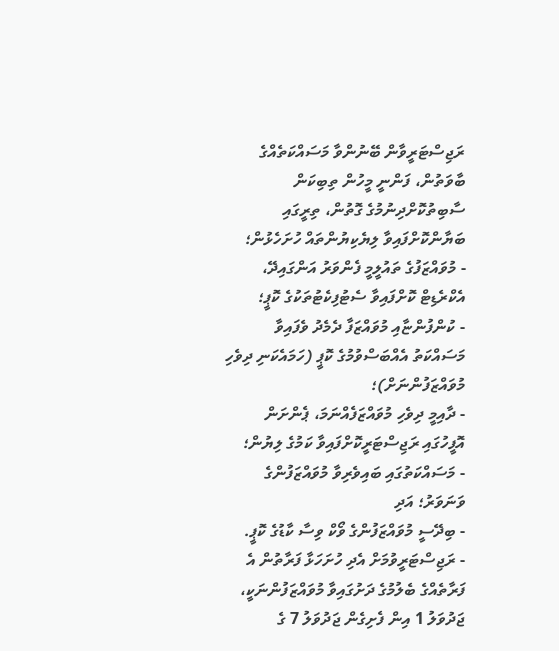ރަޖިސްޓަރީވާން ބޭނުންވާ މަސައްކަތެއްގެ ބާވަތުން، ފަންނީ މީހުން ތިބިކަން ސާބިތުކޮށްދިނުމުގެ ގޮތުން، ތިރީގައި ބަޔާންކޮށްފައިވާ ލިޔެކިޔުންތައް ހުށަހެޅުން؛
- މުވައްޒަފުގެ ތައުލީމީ ފެންވަރު އަންގައިދޭ، އެކްރެޑިޓް ކޮށްފައިވާ ސެޓުފިކެޓުތަކުގެ ކޮޕީ؛
- ކުންފުންޏާއި މުވައްޒަފާ ދެމެދު ވެފައިވާ މަސައްކަތު އެއްބަސްވުމުގެ ކޮޕީ (ހަމައެކަނި ދިވެހި މުވައްޒަފުންނަށް)؛
- ދާއިމީ ދިވެހި މުވައްޒަފެއްނަމަ، ޕެންށަން އޮފީހުގައި ރަޖިސްޓަރީކޮށްފައިވާ ކަމުގެ ލިޔުން؛
- މަސައްކަތުގައި ބައިވެރިވާ މުވައްޒަފުންގެ ވަނަވަރު؛ އަދި
- ބިދޭސީ މުވައްޒަފުންގެ ވޯކް ވިސާ ކާޑުގެ ކޮޕީ.
- ރަޖިސްޓަރީވުމަށް އެދި ހުށަހަޅާ ފަރާތުން އެ ފަރާތެއްގެ ބެލުމުގެ ދަށުގައިވާ މުވައްޒަފުންނަކީ، ޖަދުވަލު 1 އިން ފެށިގެން ޖަދުވަލު 7 ގެ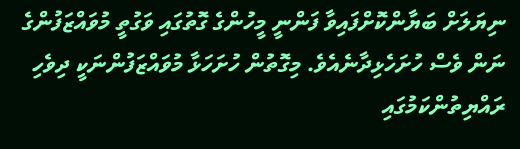ނިޔަލަށް ބަޔާންކޮށްފައިވާ ފަންނީ މީހުންގެ ގޮތުގައި ވަގުތީ މުވައްޒަފުންގެ ނަން ވެސް ހުށަހެޅިދާނެއެވެ. މިގޮތުން ހުށަހަޅާ މުވައްޒަފުންނަކީ ދިވެހި ރައްޔިތުންކަމުގައި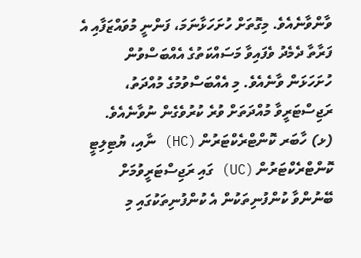ވާންވާނެއެވެ. މިގޮތަށް ހުށަހަޅާނަމަ، ފަންނީ މުވައްޒަފާއި އެ ފަރާތާ ދެމެދު ވެފައިވާ މަސައްކަތުގެ އެއްބަސްވުން ހުށަހަޅަން ވާނެއެވެ. މި އެއްބަސްވުމުގެ މުއްދަތު، ރަޖިސްޓަރީވާ މުއްދަތަށް ވުރެ ކުރުވެގެން ނުވާނެއެވެ.
(ޅ) ހާބަރ ކޮންޓްރެކްޓަރުން (HC) ނާއި، ޔުޓިލިޓީ ކޮންޓްރެކްޓަރުން (UC) ގައި ރަޖިސްޓަރީވުމަށް ބޭނުންވާ ކުންފުނިތަކުން އެ ކުންފުނިތަކުގައި މި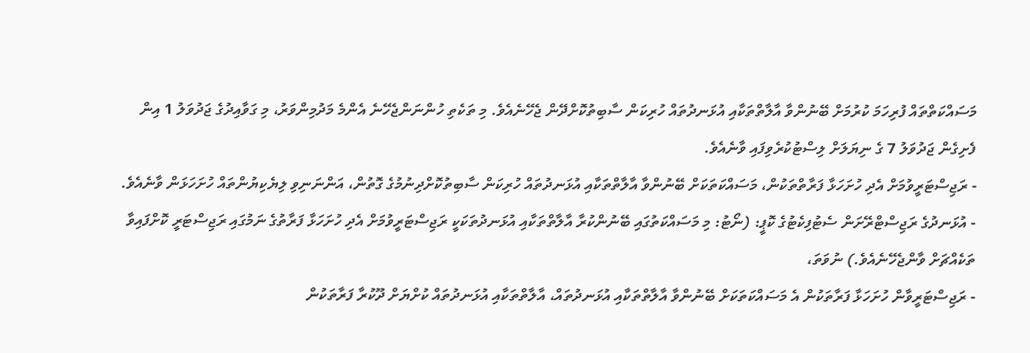މަސައްކަތްތައް ފުރިހަމަ ކުރުމަށް ބޭނުންވާ އާލާތްތަކާއި އުޅަނދުތައް ހުރިކަން ސާބިތުކޮށްދޭން ޖެހޭނެއެވެ. މި ތަކެތި ހުންނަންޖެހޭނެ އެންމެ މަދުމިންވަރު، މި ގަވާއިދުގެ ޖަދުވަލު 1 އިން ފެށިގެން ޖަދުވަލު 7 ގެ ނިޔަލަށް ލިސްޓުކުރެވިފައި ވާނެއެވެ.
- ރަޖިސްޓަރީވުމަށް އެދި ހުށަހަޅާ ފަރާތްތަކުން، މަސައްކަތަކަށް ބޭނުންވާ އާލާތްތަކާއި އުޅަނދުތައް ހުރިކަން ސާބިތުކޮށްދިނުމުގެ ގޮތުން، އަންނަނިވި ލިޔެކިޔުންތައް ހުށަހަޅަން ވާނެއެވެ.
- އުޅަނދުގެ ރަޖިސްޓްރޭށަން ސެޓުފިކެޓުގެ ކޮޕީ: (ނޯޓު: މި މަސައްކަތުގައި ބޭނުންކުރާ އާލާތްތަކާއި އުޅަނދުތަކަކީ ރަޖިސްޓަރީވުމަށް އެދި ހުށަހަޅާ ފަރާތުގެ ނަމުގައި ރަޖިސްޓަރީ ކޮށްފައިވާ ތަކެއްޗަށް ވާންޖެހޭނެއެވެ.) ނުވަތަ،
- ރަޖިސްޓަރީވާން ހުށަހަޅާ ފަރާތަކުން އެ މަސައްކަތަކަށް ބޭނުންވާ އާލާތްތަކާއި އުޅަނދުތައް، އާލާތްތަކާއި އުޅަނދުތައް ކުށްޔަށް ދޫކުރާ ފަރާތަކުން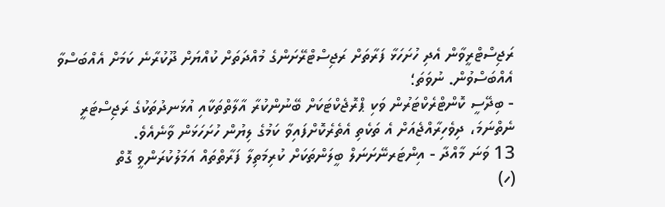ރަޖިސްޓްރީވާން އެދި ހުށަހަޅާ ފަރާތަށް ރަޖިސްޓްރޭށަންގެ މުއްދަތަށް ކުއްޔަށް ދޫކުރާނެ ކަމަށް އެއްބަސްވާ އެއްބަސްވުން. ނުވަތަ؛
- ބިދޭސީ ކޮންޓްރެކްޓަރުން ވަކި ޕްރޮޖެކްޓަކަށް ބޭނުންކުރާ އާލާތްތަކާއި އުޅަނދުތަކުގެ ރަޖިސްޓަރީ ނެތްނަމަ، ދިވެހިރާއްޖެއަށް އެ ތަކެތި އެތެރެކޮށްފައިވާ ކަމުގެ ލިޔުން ހުށަހަޅަން ވާނެއެވެ.
13 ވަނަ މާއްދާ - އިންޓަރނޭށަނަލް ބީލަންތަކަށް ކުރިމަތިލާ ފަރާތްތައް އަމަލުކުރަންވީ ގޮތް
(ހ)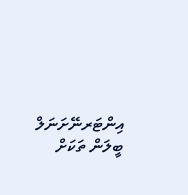އިންޓަރނޭށަނަލް ބީލަން ތަކަށް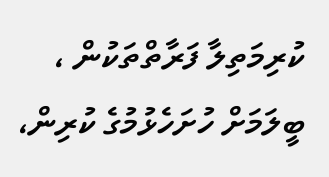ކުރިމަތިލާ ފަރާތްތަކުން ، ބީލަމަށް ހުށަހެޅުމުގެ ކުރިން،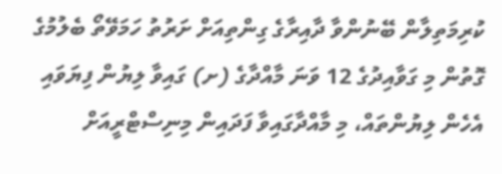ކުރިމަތިލާން ބޭނުންވާ ދާއިރާގެ ގިންތިއަށް ށަރުތު ހަމަވޭތޯ ބެލުމުގެ ގޮތުން މި ގަވާއިދުގެ 12 ވަނަ މާއްދާގެ (ށ) ގައިވާ ލިޔުން ފިޔަވައި އެހެން ލިޔުންތައް، މި މާއްދާގައިވާ ފަދައިން މިނިސްޓްރީއަށް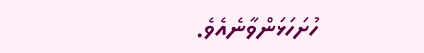ހުށަހަޅަންވާނެއެވެ.